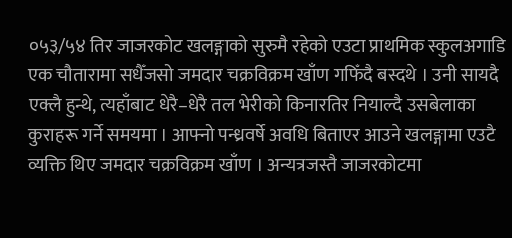०५३/५४ तिर जाजरकोट खलङ्गाको सुरुमै रहेको एउटा प्राथमिक स्कुलअगाडि एक चौतारामा सधैँजसो जमदार चक्रविक्रम खाँण गफिँदै बस्दथे । उनी सायदै एक्लै हुन्थे, त्यहाँबाट धेरै–धेरै तल भेरीको किनारतिर नियाल्दै उसबेलाका कुराहरू गर्ने समयमा । आफ्नो पन्ध्रवर्षे अवधि बिताएर आउने खलङ्गामा एउटै व्यक्ति थिए जमदार चक्रविक्रम खाँण । अन्यत्रजस्तै जाजरकोटमा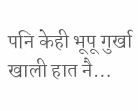पनि केही भूपू गुर्खा खाली हात नै…